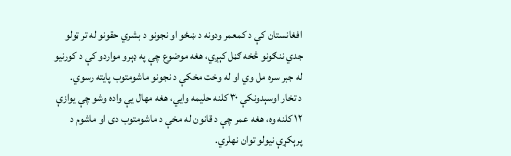افغانستان کې د کمعمر ودونه د ښځو او نجونو د بشري حقونو له تر ټولو جدي ننګونو څخه ګڼل کېږي، هغه موضوع چې په ډېرو مواردو کې د کورنیو له جبر سره مل وي او له وخت مخکې د نجونو ماشومتوب پایته رسوي.
د تخار اوسېدونکې ۳۰ کلنه حلیمه وایي، هغه مهال یې واده وشو چې یوازې ۱۲ کلنه وه، هغه عمر چې د قانون له مخې د ماشومتوب دی او ماشوم د پرېکړې نیولو توان نهلري.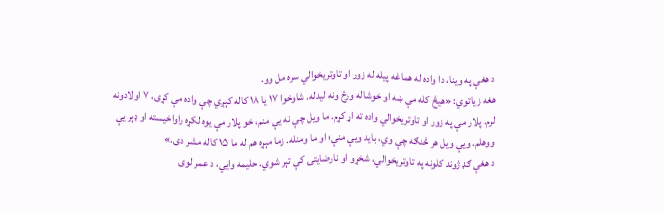د هغې په وینا، دا واده له هماغه پیله له زور او تاوتریخوالي سره مل وو.
هغه زیاتوي: «هیڅ کله مې ښه او خوشاله ورځ ونه لیدله. شاوخوا ۱۷ یا ۱۸ کاله کېږي چې واده مې کړی، ۷ اولادونه لرم. پلار مې په زور او تاوتریخوالي واده ته اړ کړم. ما ویل چې نه یې منم، خو پلار مې یوه لکړه راواخیسته او ډېر یې ووهلم. ویې ویل هر څنګه چې وي، باید ویې منې؛ او ما ومنله. زما مېړه هم له ما ۱۵ کاله مشر دی.»
د هغې ګډ ژوند کلونه په تاوتریخوالي، شخړو او نارضایتۍ کې تېر شوي. حلیمه وایي، د عمر لوی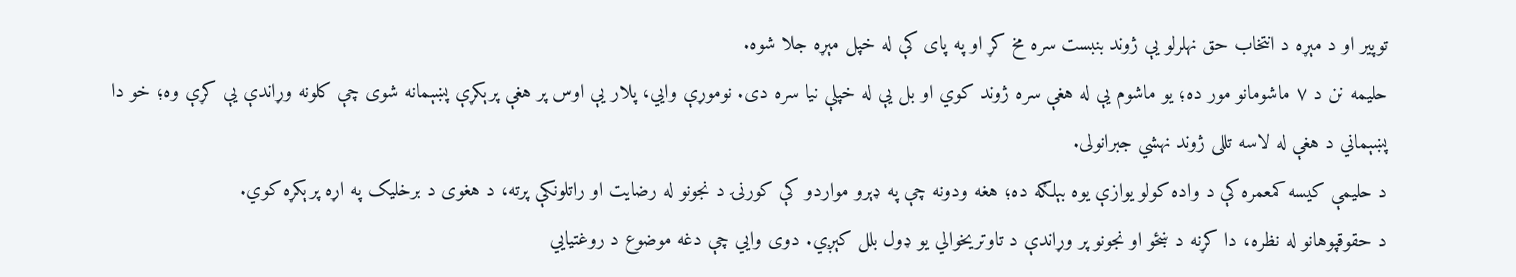توپیر او د مېړه د انتخاب حق نهلرلو یې ژوند بنبست سره مخ کړ او په پای کې له خپل مېړه جلا شوه.
حلیمه نن د ۷ ماشومانو مور ده؛ یو ماشوم یې له هغې سره ژوند کوي او بل یې له خپلې نیا سره دی. نوموړې وایي، پلار یې اوس پر هغې پرېکړې پښېمانه شوی چې کلونه وړاندې یې کړې وه؛ خو دا پښېماني د هغې له لاسه تللی ژوند نهشي جبرانولی.
د حلیمې کیسه کمعمره کې د واده کولو یوازې یوه بېلګه ده؛ هغه ودونه چې په ډېرو مواردو کې کورنۍ د نجونو له رضایت او راتلونکې پرته، د هغوی د برخلیک په اړه پرېکړه کوي.
د حقوقپوهانو له نظره، دا کړنه د ښځو او نجونو پر وړاندې د تاوتریخوالي یو ډول بلل کېږي. دوی وایي چې دغه موضوع د روغتیايي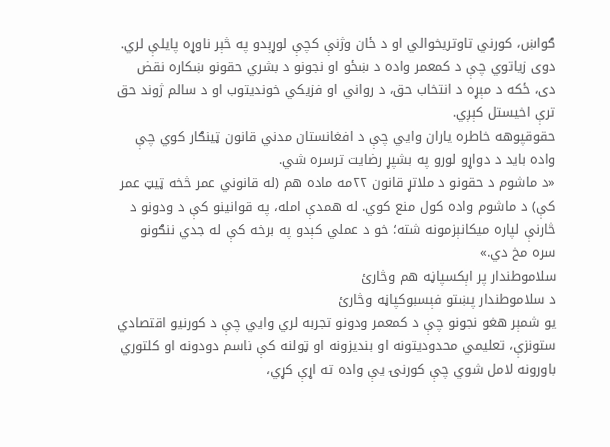ګواښ، کورني تاوتریخوالي او د ځان وژنې کچې لوړېدو په څېر ناوړه پایلې لري.
دوی زیاتوي چې د کمعمر واده د ښځو او نجونو د بشري حقونو ښکاره نقض دی، ځکه د مېړه د انتخاب حق، د رواني او فزیکي خوندیتوب او د سالم ژوند حق ترې اخیستل کېږي.
حقوقپوهه خاطره یاران وایي چې د افغانستان مدني قانون ټینګار کوي چې واده باید د دواړو لورو په بشپړ رضایت ترسره شي.
«د ماشوم د حقونو د ملاتړ قانون ۲۲مه ماده هم (له قانوني عمر څخه ټيټ عمر کې) د ماشوم واده کول منع کوي. له همدې امله، په قوانینو کې د ودونو د څارنې لپاره میکانېزمونه شته؛ خو د عملي کېدو په برخه کې له جدي ننګونو سره مخ دي.»
سلاموطندار پر اېکسپاڼه هم وڅارئ
د سلاموطندار پښتو فېسبوکپاڼه وڅارئ
یو شمېر هغو نجونو چې د کمعمر ودونو تجربه لري وایي چې د کورنیو اقتصادي ستونزې، تعلیمي محدودیتونه او بندیزونه او ټولنه کې ناسم دودونه او کلتوري باورونه لامل شوي چې کورنۍ یې واده ته اړې کړي،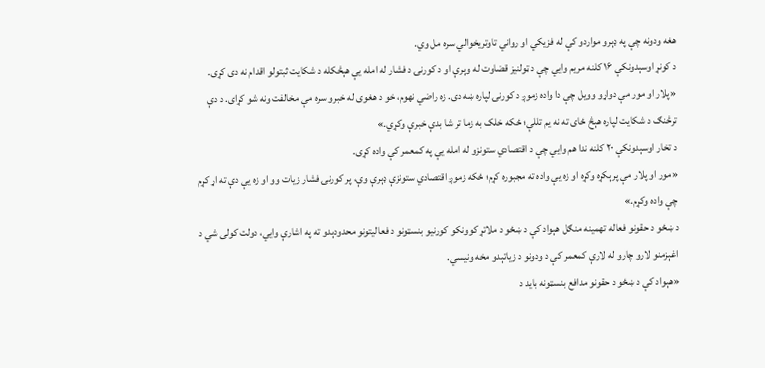هغه ودونه چې په ډېرو مواردو کې له فزیکي او رواني تاوتریخوالي سره مل وي.
د کونړ اوسېدونکې ۱۶ کلنه مریم وایي چې د ټولنیز قضاوت له وېرې او د کورنۍ د فشار له امله یې هېڅکله د شکایت ثبتولو اقدام نه دی کړی.
«پلار او مور مې دواړو وویل چې دا واده زموږ د کورنۍ لپاره ښه دی. زه راضي نهوم، خو د هغوی له خبرو سره مې مخالفت ونه شو کړای. د دې ترڅنګ د شکایت لپاره هېڅ ځای ته نه یم تللې؛ ځکه خلک به زما تر شا بدې خبرې وکړي.»
د تخار اوسېدونکې ۲۰ کلنه ندا هم وایي چې د اقتصادي ستونزو له امله یې په کمعمر کې واده کړی.
«مور او پلار مې پرېکړه وکړه او زه یې واده ته مجبوره کړم؛ ځکه زموږ اقتصادي ستونزې ډېرې وې، پر کورنۍ فشار زیات وو او زه یې دې ته اړ کړم چې واده وکړم.»
د ښځو د حقونو فعاله تهمینه منګل هېواد کې د ښځو د ملاتړ کوونکو کورنیو بنسټونو د فعالیتونو محدودېدو ته په اشارې وایي، دولت کولی شي د اغېزمنو لارو چارو له لارې کمعمر کې د ودونو د زیاتېدو مخه ونیسي.
«هېواد کې د ښځو د حقونو مدافع بنسټونه باید د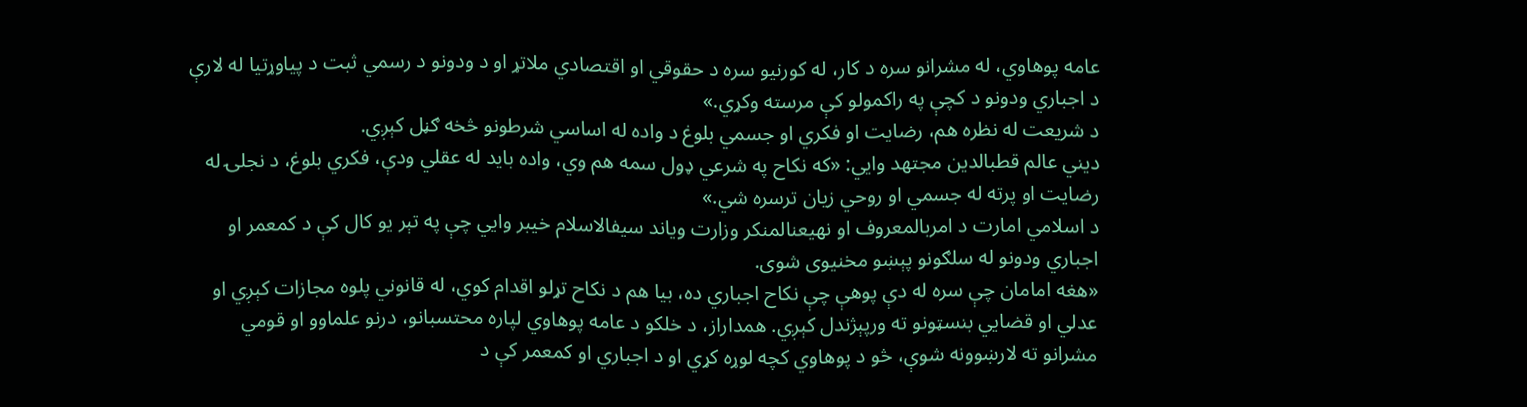عامه پوهاوي، له مشرانو سره د کار، له کورنیو سره د حقوقي او اقتصادي ملاتړ او د ودونو د رسمي ثبت د پیاوړتیا له لارې د اجباري ودونو د کچې په راکمولو کې مرسته وکړي.»
د شریعت له نظره هم، رضایت او فکري او جسمي بلوغ د واده له اساسي شرطونو څخه ګڼل کېږي.
دیني عالم قطبالدین مجتهد وایي: «که نکاح په شرعي ډول سمه هم وي، واده باید له عقلي ودې، فکري بلوغ، د نجلۍ له رضایت او پرته له جسمي او روحي زیان ترسره شي.»
د اسلامي امارت د امربالمعروف او نهیعنالمنکر وزارت ویاند سیفالاسلام خیبر وایي چې په تېر یو کال کې د کمعمر او اجباري ودونو له سلګونو پېښو مخنیوی شوی.
«هغه امامان چې سره له دې پوهې چې نکاح اجباري ده، بیا هم د نکاح تړلو اقدام کوي، له قانوني پلوه مجازات کېږي او عدلي او قضايي بنسټونو ته ورپېژندل کېږي. همداراز، د خلکو د عامه پوهاوي لپاره محتسبانو، درنو علماوو او قومي مشرانو ته لارښوونه شوې، څو د پوهاوي کچه لوړه کړي او د اجباري او کمعمر کې د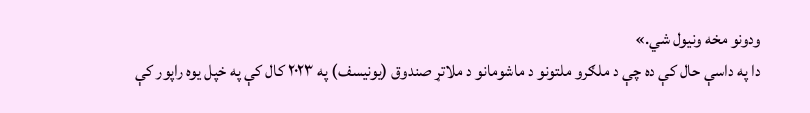ودونو مخه ونیول شي.»
دا په داسې حال کې ده چې د ملګرو ملتونو د ماشومانو د ملاتړ صندوق (یونیسف) په ۲۰۲۳ کال کې په خپل یوه راپور کې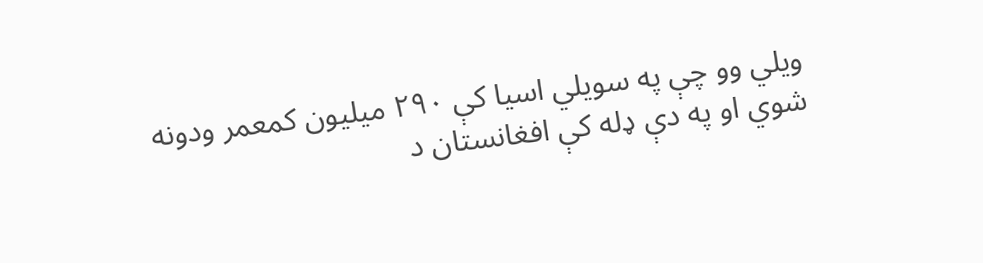ویلي وو چې په سویلي اسیا کې ۲۹۰ میلیون کمعمر ودونه شوي او په دې ډله کې افغانستان د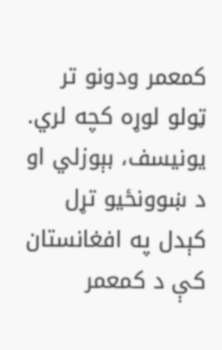کمعمر ودونو تر ټولو لوړه کچه لري.
یونیسف، بېوزلي او د ښوونځیو تړل کېدل په افغانستان کې د کمعمر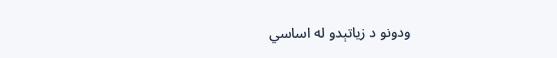ودونو د زیاتېدو له اساسي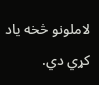لاملونو څخه یاد کړي دي.